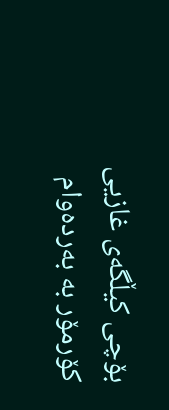بۆچی كیڵگەی غازیی كۆرمۆر بە بەردەوام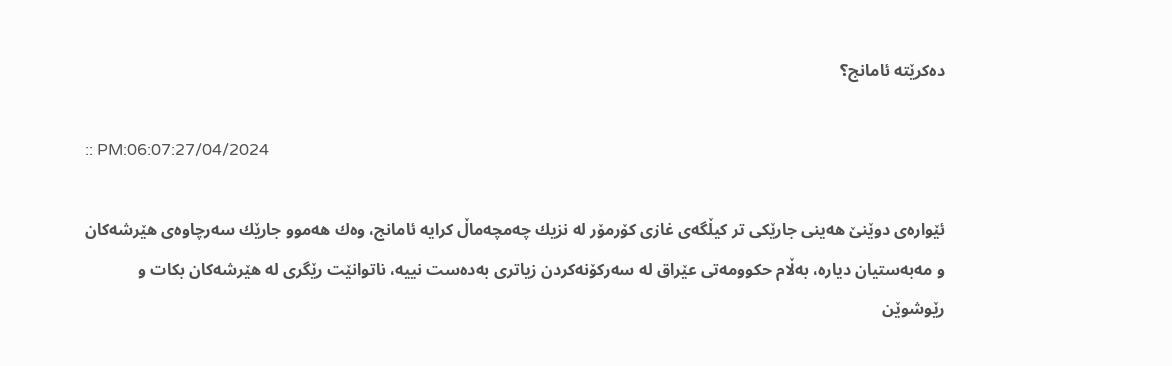دەكرێتە ئامانج؟

:: PM:06:07:27/04/2024

ئێوارەی دوێنێ هەینی جارێكی تر كیڵگەی غازی كۆرمۆر لە نزیك چەمچەماڵ كرایە ئامانج، وەك هەموو جارێك سەرچاوەی هێرشەكان و مەبەستیان دیارە، بەڵام حكوومەتی عێراق لە سەركۆنەكردن زیاتری بەدەست نییە، ناتوانێت رێگری لە هێرشەكان بكات و رێوشوێن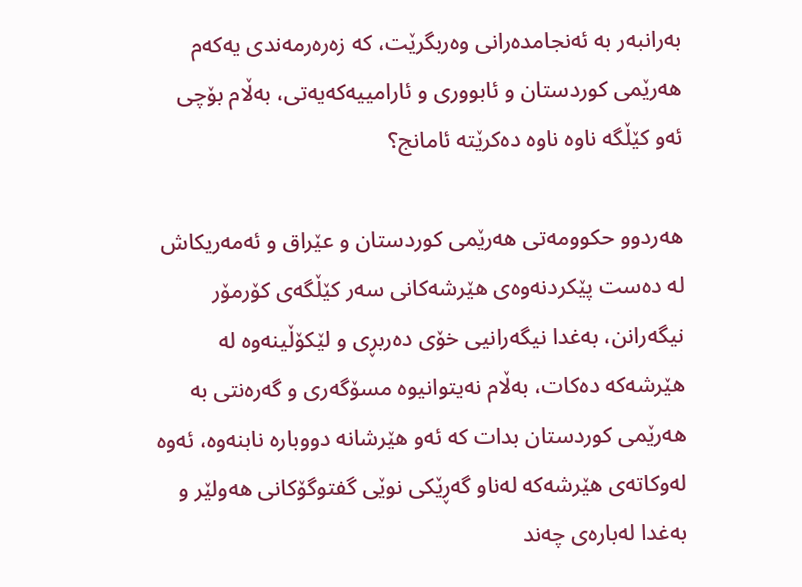بەرانبەر بە ئەنجامدەرانی وەربگرێت، كە زەرەرمەندی یەكەم هەرێمی كوردستان و ئابووری و ئارامییەكەیەتی، بەڵام بۆچی ئەو كێڵگە ناوە ناوە دەكرێتە ئامانج؟

هەردوو حكوومەتی هەرێمی كوردستان و عێراق و ئەمەریكاش لە دەست پێكردنەوەی هێرشەكانی سەر كێڵگەی كۆرمۆر نیگەرانن، بەغدا نیگەرانیی خۆی دەربڕی و لێكۆڵینەوە لە هێرشەكە دەكات، بەڵام نەیتوانیوە مسۆگەری و گەرەنتی بە هەرێمی كوردستان بدات كە ئەو هێرشانە دووبارە نابنەوە، ئەوە لەوكاتەی هێرشەكە لەناو گەڕێكی نوێی گفتوگۆكانی هەولێر و بەغدا لەبارەی چەند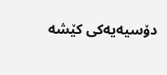دۆسیەیەكی كێشە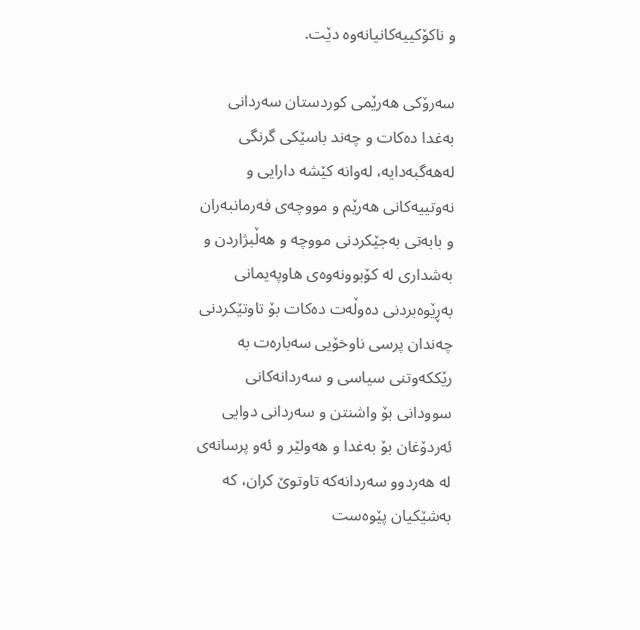و ناكۆكییەكانیانەوە دێت.

سەرۆكی هەرێمی كوردستان سەردانی بەغدا دەكات و چەند باسێكی گرنگی لەهەگبەدایە، لەوانە كێشە دارایی و نەوتییەكانی هەرێم و مووچەی فەرمانبەران و بابەتی بەجێكردنی مووچە و هەڵبژاردن و بەشداری لە كۆبوونەوەی هاوپەیمانی بەڕێوەبردنی دەوڵەت دەكات بۆ تاوتێكردنی چەندان پرسی ناوخۆیی سەبارەت بە رێككەوتنی سیاسی و سەردانەكانی سوودانی بۆ واشنتن و سەردانی دوایی ئەردۆغان بۆ بەغدا و هەولێر و ئەو پرسانەی لە هەردوو سەردانەكە تاوتوێ كران، كە بەشێكیان پێوەست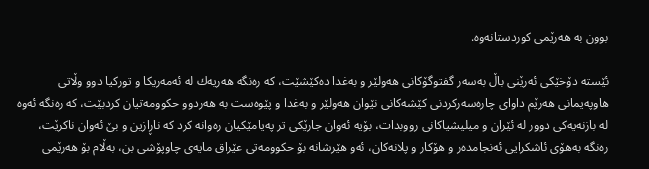بوون بە هەرێمی كوردستانەوە.

ئێستە دۆخێكی ئەرێنی باڵ بەسەر گفتوگۆكانی هەولێر و بەغدا دەكێشێت، كە رەنگە هەریەك لە ئەمەریكا و توركیا دوو وڵاتی هاوپەیمانی هەرێم داوای چارەسەركردنی كێشەكانی نێوان هەولێر و بەغدا و پێوەست بە هەردوو حكوومەتیان كردبێت، كە رەنگە ئەوە لە بازنەیەكی دوور لە ئێران و میلیشیاكانی رووبدات، بۆیە ئەوان جارێكی تر پەیامێكیان رەوانە كرد كە ناڕازین و بێ ئەوان ناكرێت، رەنگە بەهۆی ئاشكرایی ئەنجامدەر و هۆكار و پلانەكان، ئەو هێرشانە بۆ حكوومەتی عێراق مایەی چاوپۆشی بن، بەڵام بۆ هەرێمی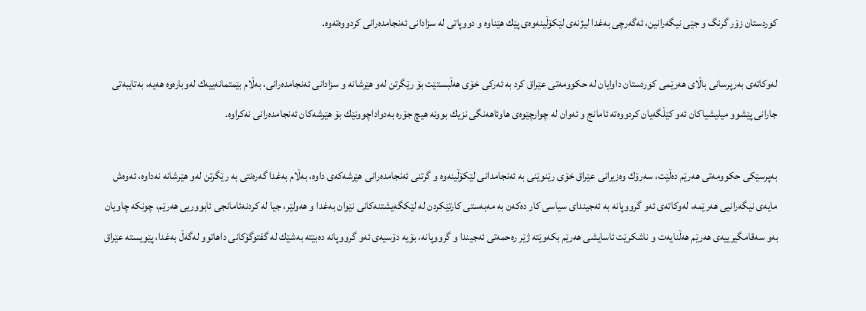كوردستان زۆر گرنگ و جێی نیگەرانین، ئەگەرچی بەغدا لیژنەی لێكۆڵینەوەی پێك هێناوە و دووپاتی لە سزادانی ئەنجامدەرانی كردووەتەوە.

لەوكاتەی بەرپرسانی باڵای هەرێمی كوردستان داوایان لە حكوومەتی عێراق كرد بە ئەركی خۆی هەڵبستێت بۆ رێگرتن لەو هێرشانە و سزادانی ئەنجامدەرانی، بەڵام بێمتمانەییەك لەوبارەوە هەیە، بەتایبەتی جارانی پێشوو میلیشیاكان ئەو كێڵگەیان كردووەتە ئامانج و ئەوان لە چوارچێوەی هاوئاهەنگی نزیك بوونە هیچ جۆرە بەدواداچوونێك بۆ هێرشەكان ئەنجامدەرانی نەكراوە.

بەپرسێكی حكوومەتی هەرێم دەڵێت، سەرۆك وەزیرانی عێراق خۆی رێنوێنی بە ئەنجامدانی لێكۆڵینەوە و گرتنی ئەنجامدەرانی هێرشەكەی داوە، بەڵام بەغدا گەرەنتی بە رێگرتن لەو هێرشانە نەداوە، ئەوەش مایەی نیگەرانیی هەرێمە، لەوكاتەی ئەو گرووپانە بە ئەجیندای سیاسی كار دەكەن بە مەبەستی كارتێكردن لە لێكگەیشتنەكانی نێوان بەغدا و هەولێر، جیا لە كردنەئامانجی ئابووریی هەرێم، چونكە چاویان بەو سەقامگیرییەی هەرێم هەڵنایەت و ناشكرێت ئاسایشی هەرێم بكەوێتە ژێر رەحمەتی ئەجیندا و گرووپانە، بۆیە دۆسیەی ئەو گرووپانە دەبێتە بەشێك لە گفتوگۆكانی داهاتوو لەگەڵ بەغدا، پێویستە عێراق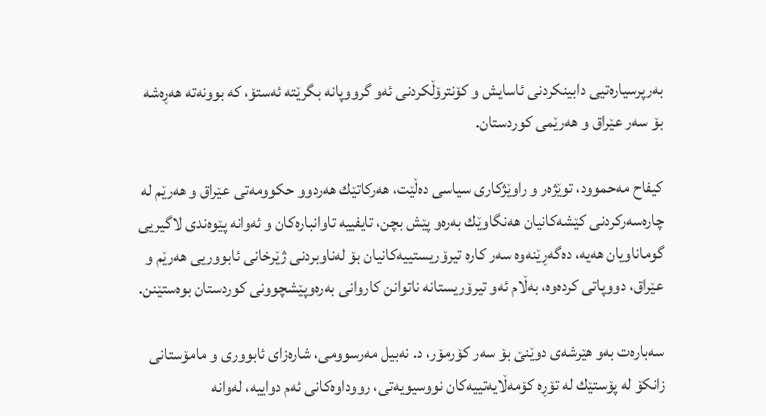بەرپرسیارەتیی دابینكردنی ئاسایش و كۆنترۆڵكردنی ئەو گرووپانە بگرێتە ئەستۆ، كە بوونەتە هەڕەشە بۆ سەر عێراق و هەرێمی كوردستان.

كیفاح مەحموود، توێژەر و راوێژكاری سیاسی دەڵێت، هەركاتێك هەردوو حكوومەتی عێراق و هەرێم لە چارەسەركردنی كێشەكانیان هەنگاوێك بەرەو پێش بچن، تایفییە تاوانبارەكان و ئەوانە پێوەندی لاگیریی گوماناویان هەیە، دەگەڕێنەوە سەر كارە تیرۆریستییەكانیان بۆ لەناوبردنی ژێرخانی ئابووریی هەرێم و عێراق، دووپاتی كردەوە، بەڵام ئەو تیرۆریستانە ناتوانن كاروانی بەرەوپێشچوونی كوردستان بوەستێنن.

سەبارەت بەو هێرشەی دوێنێ بۆ سەر كۆرمۆر، د. نەبیل مەرسوومی، شارەزای ئابووری و مامۆستانی زانكۆ لە پۆستێك لە تۆڕە كۆمەڵایەتییەكان نووسیویەتی، رووداوەكانی ئەم دواییە، لەوانە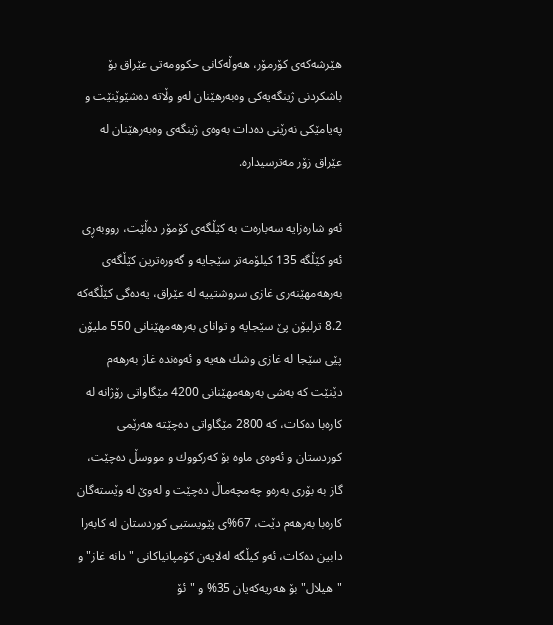هێرشەكەی كۆرمۆر، هەوڵەكانی حكوومەتی عێراق بۆ باشكردنی ژینگەیەكی وەبەرهێنان لەو وڵاتە دەشێوێنێت و پەیامێكی نەرێنی دەدات بەوەی ژینگەی وەبەرهێنان لە عێراق زۆر مەترسیدارە.

ئەو شارەزایە سەبارەت بە كێڵگەی كۆمۆر دەڵێت، رووبەڕی ئەو كێڵگە 135 كیلۆمەتر سێجایە و گەورەترین كێڵگەی بەرهەمهێنەری غازی سروشتییە لە عێراق، یەدەگی كێڵگەكە 8.2 ترلیۆن پێ سێجایە و توانای بەرهەمهێنانی 550 ملیۆن پێی سێجا لە غازی وشك هەیە و ئەوەندە غاز بەرهەم دێنێت كە بەشی بەرهەمهێنانی 4200 مێگاواتی رۆژانە لە كارەبا دەكات، كە 2800 مێگاواتی دەچێتە هەرێمی كوردستان و ئەوەی ماوە بۆ كەركووك و مووسڵ دەچێت، گاز بە بۆری بەرەو چەمچەماڵ دەچێت و لەوێ لە وێستەگان كارەبا بەرهەم دێت، 67%ی پێویستیی كوردستان لە كابەرا دابین دەكات، ئەو كیڵگە لەلایەن كۆمپانیاكانی "دانە غاز" و "هیلال" بۆ هەریەكەیان 35% و "ئۆ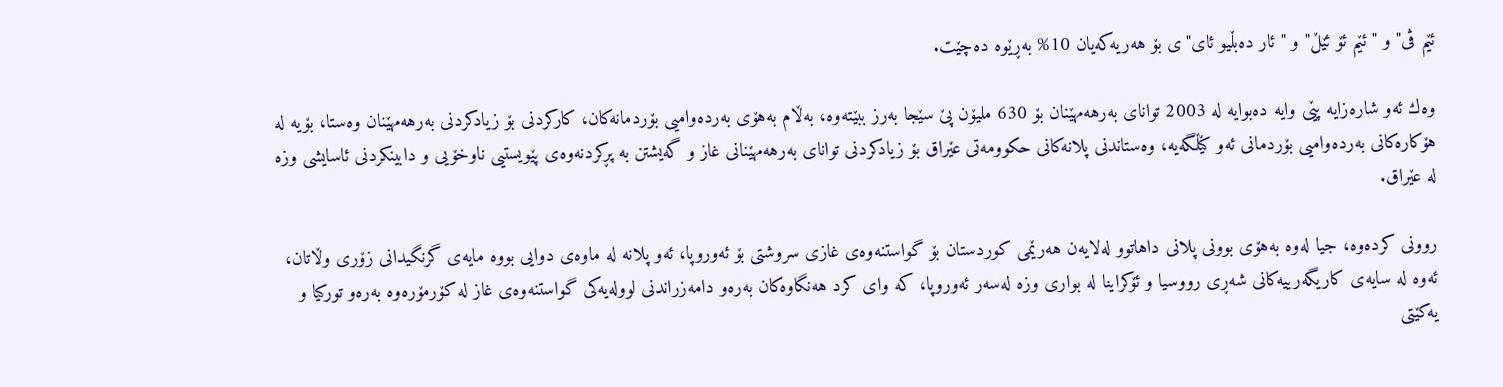ئێم ڤی" و "ئێم ئۆ ئێڵ" و "ئار دەبڵیو ئای"ی بۆ هەریەكەیان 10% بەڕێوە دەچێت.

وەك ئەو شارەزایە پێی وایە دەبوایە لە 2003 توانای بەرهەمهێنان بۆ 630 ملیۆن پێ سێجا بەرز ببێتەوە، بەڵام بەهۆی بەردەوامیی بۆردمانەكان، كاركردنی بۆ زیادكردنی بەرهەمهێنان وەستا، بۆیە لە هۆكارەكانی بەردەوامیی بۆردمانی ئەو كێڵگەیە، وەستاندنی پلانەكانی حكوومەتی عێراق بۆ زیادكردنی توانای بەرهەمهێنانی غاز و گەیشتن بە پڕكردنەوەی پێویستیی ناوخۆیی و دابینكردنی ئاسایشی وزە لە عێراق.

روونی كردەوە، جیا لەوە بەهۆی بوونی پلانی داهاتوو لەلایەن هەرێمی كوردستان بۆ گواستنەوەی غازی سروشتی بۆ ئەوروپا، ئەو پلانە لە ماوەی دوایی بووە مایەی گرنگیدانی زۆری وڵاتان، ئەوە لە سایەی كاریگەرییەكانی شەڕی رووسیا و ئۆكراینا لە بواری وزە لەسەر ئەوروپا، كە وای كرد هەنگاوەكان بەرەو دامەزراندنی لوولەیەكی گواستنەوەی غاز لە كۆرمۆرەوە بەرەو توركیا و یەكێتی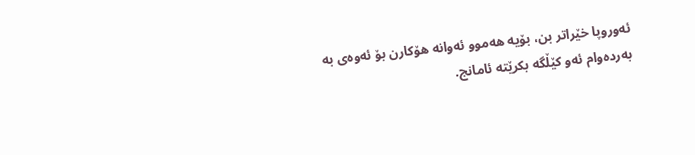ئەوروپا خێراتر بن، بۆیە هەموو ئەوانە هۆكارن بۆ ئەوەی بە بەردەوام ئەو كێڵگە بكرێتە ئامانج.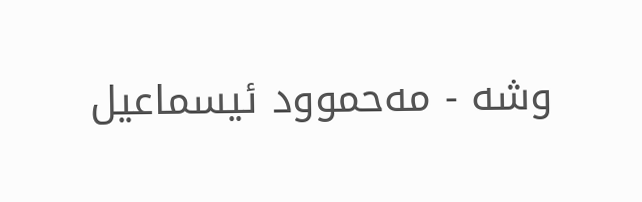وشە - مه‌حموود ئیسماعیل